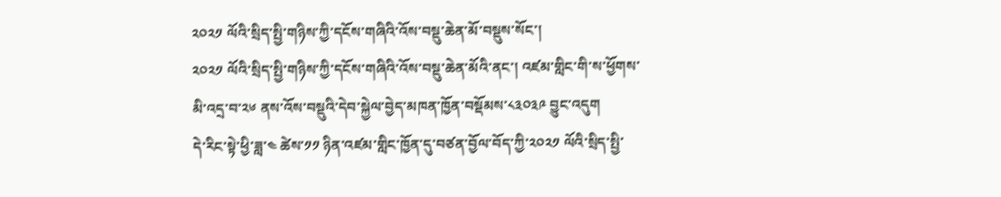༢༠༢༡ ལོའི་སྲིད་སྤྱི་གཉིས་ཀྱི་དངོས་གཞིའི་འོས་བསྡུ་ཆེན་མོ་བསྡུས་སོང་།
༢༠༢༡ ལོའི་སྲིད་སྤྱི་གཉིས་ཀྱི་དངོས་གཞིའི་འོས་བསྡུ་ཆེན་མོའི་ནང་། འཛམ་གླིང་གི་ས་ཕྱོགས་མི་འདྲ་བ་༢༦ ནས་འོས་བསྡུའི་དེབ་སྐྱེལ་བྱེད་མཁན་ཁྱོན་བསྡོམས་༨༣༠༣༩ བྱུང་འདུག
དེ་རིང་སྟེ་ཕྱི་ཟླ་༤ ཚེས་༡༡ ཉིན་འཛམ་གླིང་ཁྱོན་དུ་བཙན་བྱོལ་བོད་ཀྱི་༢༠༢༡ ལོའི་སྲིད་སྤྱི་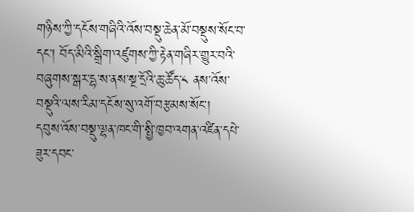གཉིས་ཀྱི་དངོས་གཞིའི་འོས་བསྡུ་ཆེན་མོ་བསྡུས་སོང་བ་དང་། བོད་མིའི་སྒྲིག་འཛུགས་ཀྱི་རྟེན་གཞིར་གྱུར་བའི་བཞུགས་སྒར་དྷ་ས་ནས་སྔ་དྲོའི་ཆུ་ཚོད་༨ ནས་འོས་བསྡུའི་ལས་རིམ་དངོས་སུ་འགོ་བརྩམས་སོང་།
དབུས་འོས་བསྡུ་ལྷན་ཁང་གི་སྤྱི་ཁྱབ་འགན་འཛིན་དཔེ་ཟུར་དབང་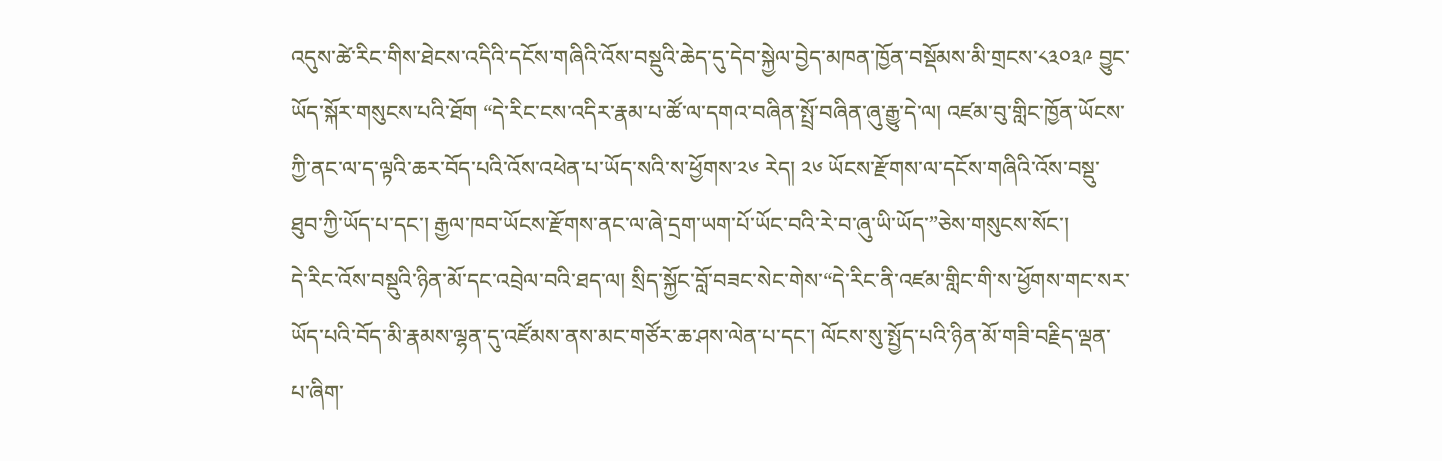འདུས་ཚེ་རིང་གིས་ཐེངས་འདིའི་དངོས་གཞིའི་འོས་བསྡུའི་ཆེད་དུ་དེབ་སྐྱེལ་བྱེད་མཁན་ཁྱོན་བསྡོམས་མི་གྲངས་༨༣༠༣༩ བྱུང་ཡོད་སྐོར་གསུངས་པའི་ཐོག “དེ་རིང་ངས་འདིར་རྣམ་པ་ཚོ་ལ་དགའ་བཞིན་སྤྲོ་བཞིན་ཞུ་རྒྱུ་དེ་ལ། འཛམ་བུ་གླིང་ཁྱོན་ཡོངས་ཀྱི་ནང་ལ་ད་ལྟའི་ཆར་བོད་པའི་འོས་འཕེན་པ་ཡོད་སའི་ས་ཕྱོགས་༢༦ རེད། ༢༦ ཡོངས་རྫོགས་ལ་དངོས་གཞིའི་འོས་བསྡུ་ཐུབ་ཀྱི་ཡོད་པ་དང་། རྒྱལ་ཁབ་ཡོངས་རྫོགས་ནང་ལ་ཞེ་དྲག་ཡག་པོ་ཡོང་བའི་རེ་བ་ཞུ་ཡི་ཡོད་”ཅེས་གསུངས་སོང་།
དེ་རིང་འོས་བསྡུའི་ཉིན་མོ་དང་འབྲེལ་བའི་ཐད་ལ། སྲིད་སྐྱོང་བློ་བཟང་སེང་གེས་“དེ་རིང་ནི་འཛམ་གླིང་གི་ས་ཕྱོགས་གང་སར་ཡོད་པའི་བོད་མི་རྣམས་ལྷན་དུ་འཛོམས་ནས་མང་གཙོར་ཆ་ཤས་ལེན་པ་དང་། ལོངས་སུ་སྤྱོད་པའི་ཉིན་མོ་གཟི་བརྗིད་ལྡན་པ་ཞིག་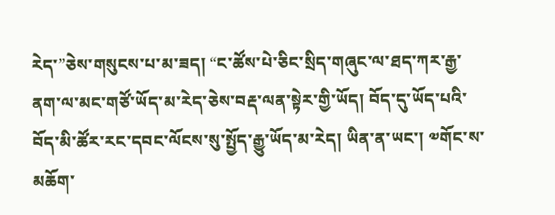རེད་”ཅེས་གསུངས་པ་མ་ཟད། “ང་ཚོས་པེ་ཅིང་སྲིད་གཞུང་ལ་ཐད་ཀར་རྒྱ་ནག་ལ་མང་གཙོ་ཡོད་མ་རེད་ཅེས་བརྡ་ལན་སྟེར་གྱི་ཡོད། བོད་དུ་ཡོད་པའི་བོད་མི་ཚོར་རང་དབང་ལོངས་སུ་སྤྱོད་རྒྱུ་ཡོད་མ་རེད། ཡིན་ན་ཡང་། ༧གོང་ས་མཆོག་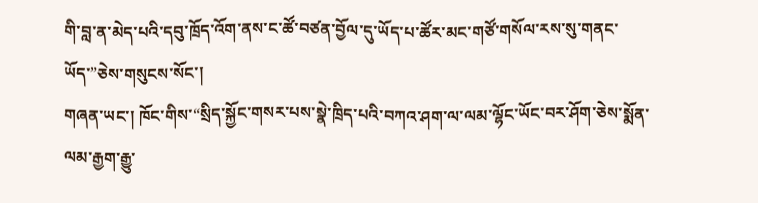གི་བླ་ན་མེད་པའི་དབུ་ཁྲོད་འོག་ནས་ང་ཚོ་བཙན་བྱོལ་དུ་ཡོད་པ་ཚོར་མང་གཙོ་གསོལ་རས་སུ་གནང་ཡོད་”ཅེས་གསུངས་སོང་།
གཞན་ཡང་། ཁོང་གིས་“སྲིད་སྐྱོང་གསར་པས་སྣེ་ཁྲིད་པའི་བཀའ་ཤག་ལ་ལམ་ལྷོང་ཡོང་བར་ཤོག་ཅེས་སྨོན་ལམ་རྒྱག་རྒྱུ་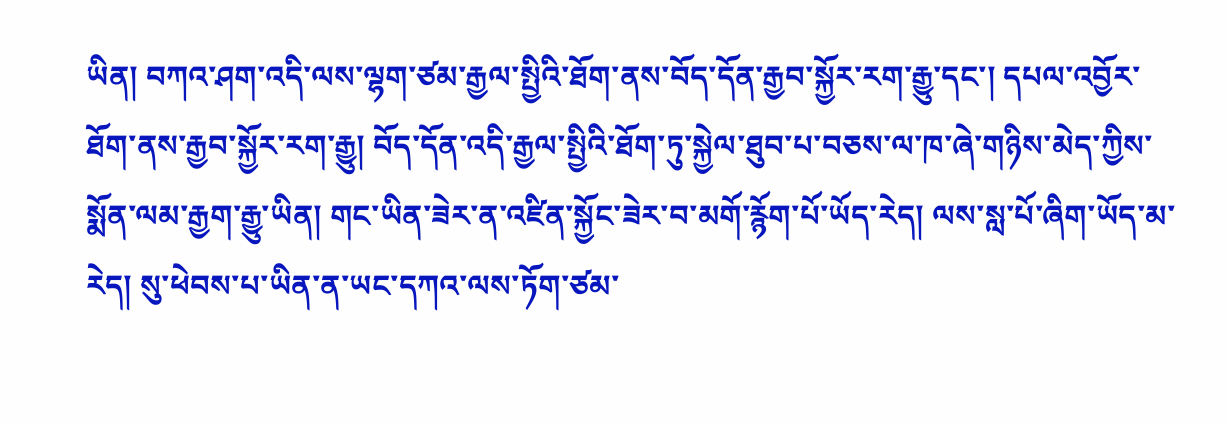ཡིན། བཀའ་ཤག་འདི་ལས་ལྷག་ཙམ་རྒྱལ་སྤྱིའི་ཐོག་ནས་བོད་དོན་རྒྱབ་སྐྱོར་རག་རྒྱུ་དང་། དཔལ་འབྱོར་ཐོག་ནས་རྒྱབ་སྐྱོར་རག་རྒྱུ། བོད་དོན་འདི་རྒྱལ་སྤྱིའི་ཐོག་ཏུ་སྐྱེལ་ཐུབ་པ་བཅས་ལ་ཁ་ཞེ་གཉིས་མེད་ཀྱིས་སྨོན་ལམ་རྒྱག་རྒྱུ་ཡིན། གང་ཡིན་ཟེར་ན་འཛིན་སྐྱོང་ཟེར་བ་མགོ་རྙོག་པོ་ཡོད་རེད། ལས་སླ་པོ་ཞིག་ཡོད་མ་རེད། སུ་ཕེབས་པ་ཡིན་ན་ཡང་དཀའ་ལས་ཏོག་ཙམ་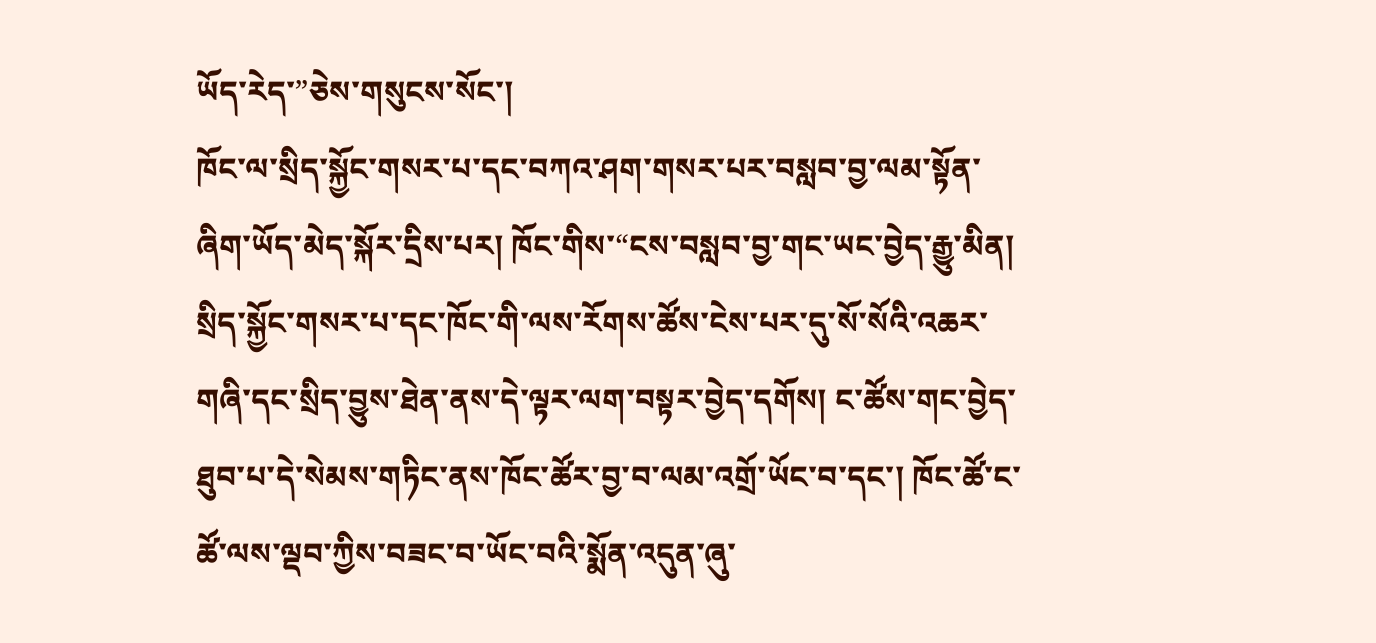ཡོད་རེད་”ཅེས་གསུངས་སོང་།
ཁོང་ལ་སྲིད་སྐྱོང་གསར་པ་དང་བཀའ་ཤག་གསར་པར་བསླབ་བྱ་ལམ་སྟོན་ཞིག་ཡོད་མེད་སྐོར་དྲིས་པར། ཁོང་གིས་“ངས་བསླབ་བྱ་གང་ཡང་བྱེད་རྒྱུ་མིན། སྲིད་སྐྱོང་གསར་པ་དང་ཁོང་གི་ལས་རོགས་ཚོས་ངེས་པར་དུ་སོ་སོའི་འཆར་གཞི་དང་སྲིད་བྱུས་ཐེན་ནས་དེ་ལྟར་ལག་བསྟར་བྱེད་དགོས། ང་ཚོས་གང་བྱེད་ཐུབ་པ་དེ་སེམས་གཏིང་ནས་ཁོང་ཚོར་བྱ་བ་ལམ་འགྲོ་ཡོང་བ་དང་། ཁོང་ཚོ་ང་ཚོ་ལས་ལྡབ་ཀྱིས་བཟང་བ་ཡོང་བའི་སྨོན་འདུན་ཞུ་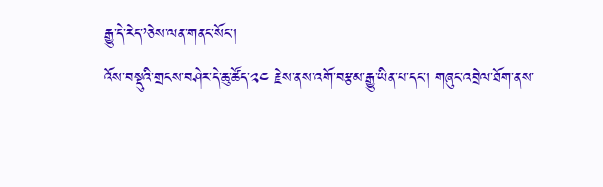རྒྱུ་དེ་རེད་’ཅེས་ལན་གནང་སོང་།
འོས་བསྡུའི་གྲངས་བཤེར་དེ་ཆུ་ཚོད་༢༤ རྗེས་ནས་འགོ་བརྩམ་རྒྱུ་ཡིན་པ་དང་། གཞུང་འབྲེལ་ཐོག་ནས་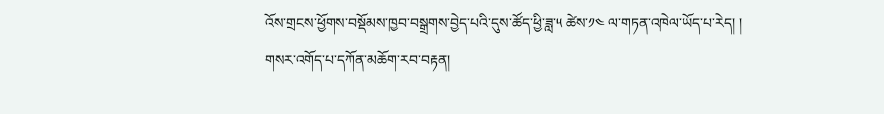འོས་གྲངས་ཕྱོགས་བསྡོམས་ཁྱབ་བསྒྲགས་བྱེད་པའི་དུས་ཚོད་ཕྱི་ཟླ་༥ ཚེས་༡༤ ལ་གཏན་འཁེལ་ཡོད་པ་རེད། །
གསར་འགོད་པ་དཀོན་མཆོག་རབ་བརྟན།